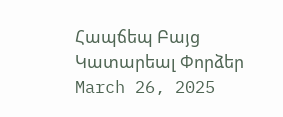Հապճեպ Բայց Կատարեալ Փորձեր
March 26, 2025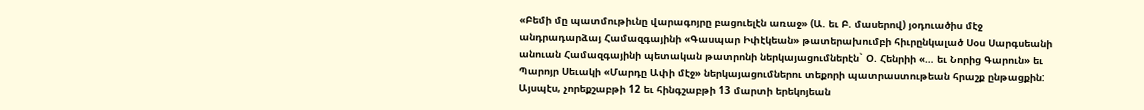«Բեմի մը պատմութիւնը վարագոյրը բացուելէն առաջ» (Ա. եւ Բ. մասերով) յօդուածիս մէջ անդրադարձայ Համազգայինի «Գասպար Իփէկեան» թատերախումբի հիւրընկալած Սօս Սարգսեանի անուան Համազգայինի պետական թատրոնի ներկայացումներէն` Օ. Հենրիի «… եւ Նորից Գարուն» եւ Պարոյր Սեւակի «Մարդը Ափի մէջ» ներկայացումներու տեքորի պատրաստութեան հրաշք ընթացքին: Այսպէս, չորեքշաբթի 12 եւ հինգշաբթի 13 մարտի երեկոյեան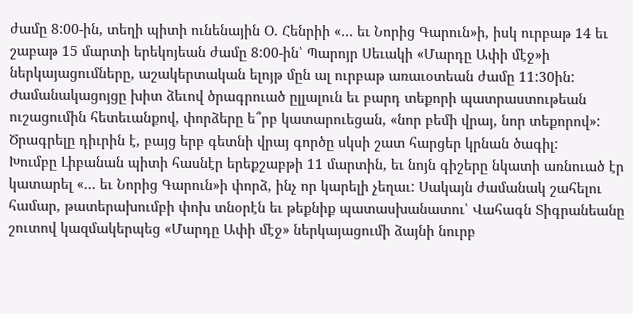ժամը 8:00-ին, տեղի պիտի ունենային Օ. Հենրիի «… եւ Նորից Գարուն»ի, իսկ ուրբաթ 14 եւ շաբաթ 15 մարտի երեկոյեան ժամը 8:00-ին՝ Պարոյր Սեւակի «Մարդը Ափի մէջ»ի ներկայացումները, աշակերտական ելոյթ մըն ալ ուրբաթ առաւօտեան ժամը 11:30ին:
Ժամանակացոյցը խիտ ձեւով ծրագրուած ըլլալուն եւ բարդ տեքորի պատրաստութեան ուշացումին հետեւանքով, փորձերը ե՞րբ կատարուեցան, «նոր բեմի վրայ, նոր տեքորով»:
Ծրագրելը դիւրին է, բայց երբ գետնի վրայ գործը սկսի շատ հարցեր կրնան ծագիլ:
Խումբը Լիբանան պիտի հասնէր երեքշաբթի 11 մարտին, եւ նոյն գիշերը նկատի առնուած էր կատարել «… եւ Նորից Գարուն»ի փորձ, ինչ որ կարելի չեղաւ: Սակայն ժամանակ շահելու համար, թատերախումբի փոխ տնօրէն եւ թեքնիք պատասխանատու՝ Վահագն Տիգրանեանը շուտով կազմակերպեց «Մարդը Ափի մէջ» ներկայացումի ձայնի նուրբ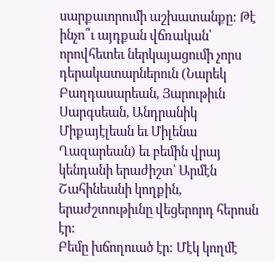սարքաւորումի աշխատանքը: Թէ ինչո՞ւ այդքան վճռական՝ որովհետեւ ներկայացումի չորս դերակատարներուն (Նարեկ Բաղդասարեան, Յարութիւն Սարգսեան, Անդրանիկ Միքայէլեան եւ Միլենա Ղազարեան) եւ բեմին վրայ կենդանի երաժիշտ՝ Արմէն Շահինեանի կողքին, երաժշտութիւնը վեցերորդ հերոսն էր:
Բեմը խճողուած էր: Մէկ կողմէ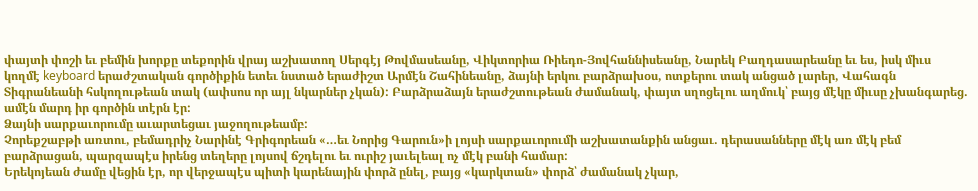փայտի փոշի եւ բեմին խորքը տեքորին վրայ աշխատող Սերգէյ Թովմասեանը, Վիկտորիա Ռիեդո-Յովհաննիսեանը, Նարեկ Բաղդասարեանը եւ ես, իսկ միւս կողմէ keyboard երաժշտական գործիքին ետեւ նստած երաժիշտ Արմէն Շահինեանը, ձայնի երկու բարձրախօս, ոտքերու տակ անցած լարեր, Վահագն Տիգրանեանի հսկողութեան տակ (ափսոս որ այլ նկարներ չկան): Բարձրաձայն երաժշտութեան ժամանակ, փայտ սղոցելու աղմուկ՝ բայց մէկը միւսը չխանգարեց. ամէն մարդ իր գործին տէրն էր:
Ձայնի սարքաւորումը աւարտեցաւ յաջողութեամբ:
Չորեքշաբթի առտու, բեմադրիչ Նարինէ Գրիգորեան «…եւ Նորից Գարուն»ի լոյսի սարքաւորումի աշխատանքին անցաւ. դերասանները մէկ առ մէկ բեմ բարձրացան, պարզապէս իրենց տեղերը լոյսով ճշդելու եւ ուրիշ յաւելեալ ոչ մէկ բանի համար:
Երեկոյեան ժամը վեցին էր, որ վերջապէս պիտի կարենային փորձ ընել, բայց «կարկտան» փորձ՝ ժամանակ չկար,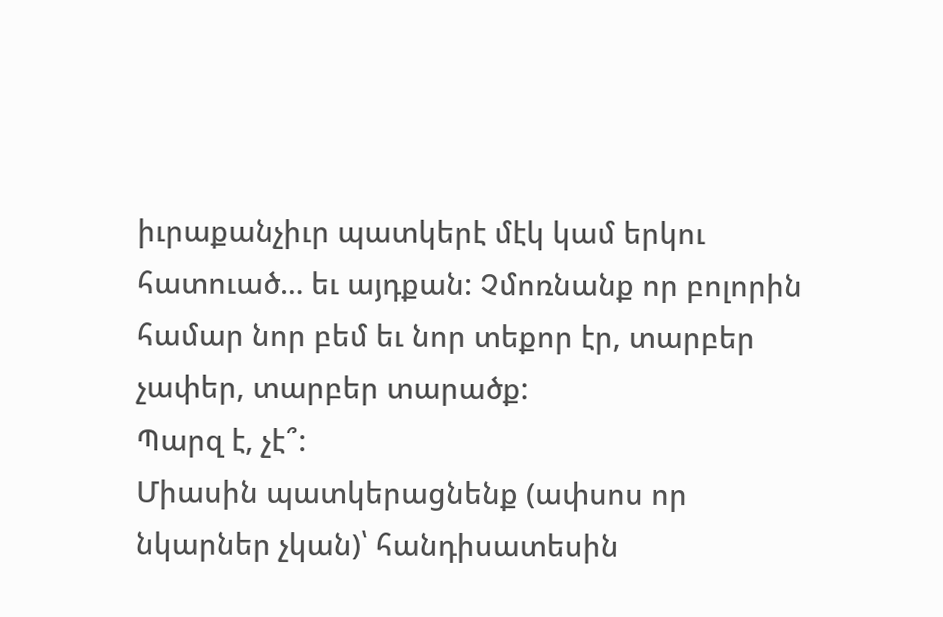իւրաքանչիւր պատկերէ մէկ կամ երկու հատուած… եւ այդքան: Չմոռնանք որ բոլորին համար նոր բեմ եւ նոր տեքոր էր, տարբեր չափեր, տարբեր տարածք:
Պարզ է, չէ՞:
Միասին պատկերացնենք (ափսոս որ նկարներ չկան)՝ հանդիսատեսին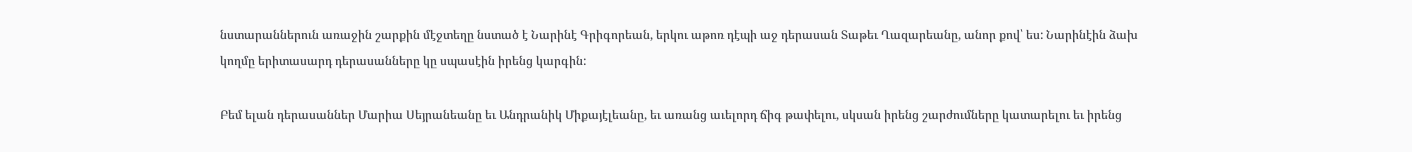նստարաններուն առաջին շարքին մէջտեղը նստած է Նարինէ Գրիգորեան, երկու աթոռ դէպի աջ դերասան Տաթեւ Ղազարեանը, անոր քով՝ ես: Նարինէին ձախ կողմը երիտասարդ դերասանները կը սպասէին իրենց կարգին:

Բեմ ելան դերասաններ Մարիա Սեյրանեանը եւ Անդրանիկ Միքայէլեանը, եւ առանց աւելորդ ճիգ թափելու, սկսան իրենց շարժումները կատարելու եւ իրենց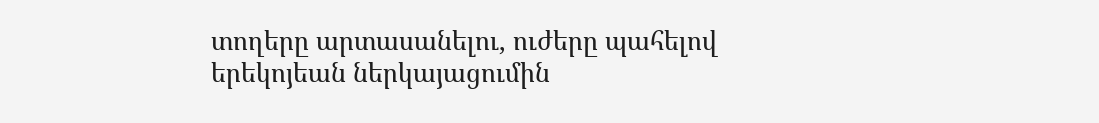տողերը արտասանելու, ուժերը պահելով երեկոյեան ներկայացումին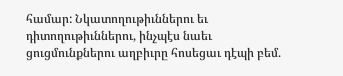համար: Նկատողութիւններու եւ դիտողութիւններու, ինչպէս նաեւ ցուցմունքներու աղբիւրը հոսեցաւ դէպի բեմ.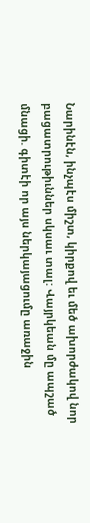Նարինէն, ինչպէս միշտ, կիրքով եւ մեծ ախորժակով նոր բացատրութիւններ սկսաւ տալ: Վայրկեան մը ապշած մնացի. գիտէի որ այս ներկայացումը առաջին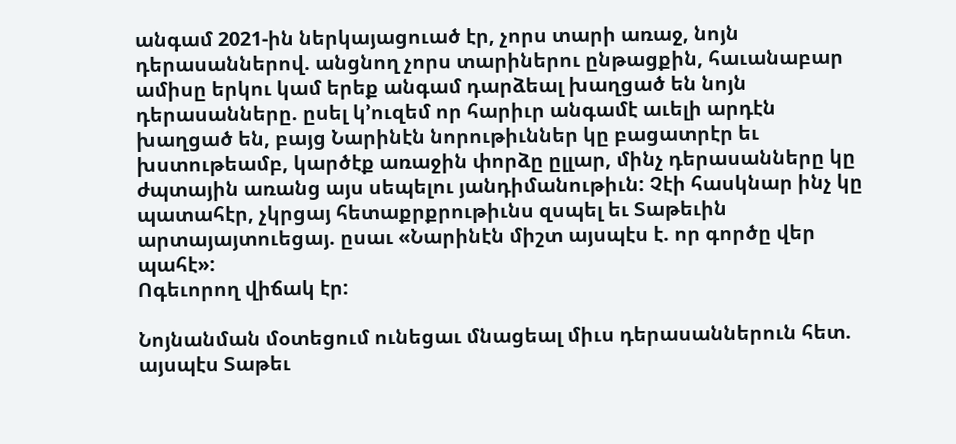անգամ 2021-ին ներկայացուած էր, չորս տարի առաջ, նոյն դերասաններով. անցնող չորս տարիներու ընթացքին, հաւանաբար ամիսը երկու կամ երեք անգամ դարձեալ խաղցած են նոյն դերասանները. ըսել կ’ուզեմ որ հարիւր անգամէ աւելի արդէն խաղցած են, բայց Նարինէն նորութիւններ կը բացատրէր եւ խստութեամբ, կարծէք առաջին փորձը ըլլար, մինչ դերասանները կը ժպտային առանց այս սեպելու յանդիմանութիւն: Չէի հասկնար ինչ կը պատահէր, չկրցայ հետաքրքրութիւնս զսպել եւ Տաթեւին արտայայտուեցայ. ըսաւ «Նարինէն միշտ այսպէս է. որ գործը վեր պահէ»:
Ոգեւորող վիճակ էր:

Նոյնանման մօտեցում ունեցաւ մնացեալ միւս դերասաններուն հետ. այսպէս Տաթեւ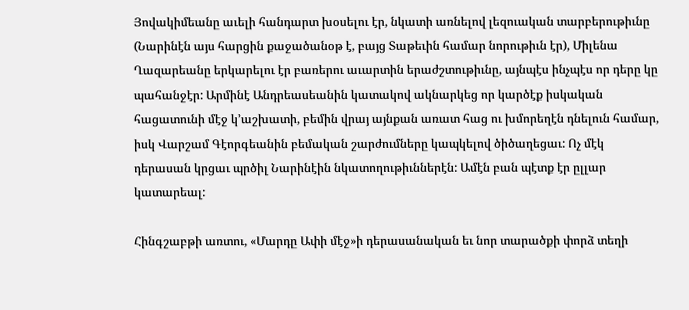Յովակիմեանը աւելի հանդարտ խօսելու էր, նկատի առնելով լեզուական տարբերութիւնը (Նարինէն այս հարցին քաջածանօթ է, բայց Տաթեւին համար նորութիւն էր), Միլենա Ղազարեանը երկարելու էր բառերու աւարտին երաժշտութիւնը, այնպէս ինչպէս որ դերը կը պահանջէր: Արմինէ Անդրեասեանին կատակով ակնարկեց որ կարծէք իսկական հացատունի մէջ կ’աշխատի, բեմին վրայ այնքան առատ հաց ու խմորեղէն դնելուն համար, իսկ Վարշամ Գէորգեանին բեմական շարժումները կապկելով ծիծաղեցաւ: Ոչ մէկ դերասան կրցաւ պրծիլ Նարինէին նկատողութիւններէն: Ամէն բան պէտք էր ըլլար կատարեալ:

Հինգշաբթի առտու, «Մարդը Ափի մէջ»ի դերասանական եւ նոր տարածքի փորձ տեղի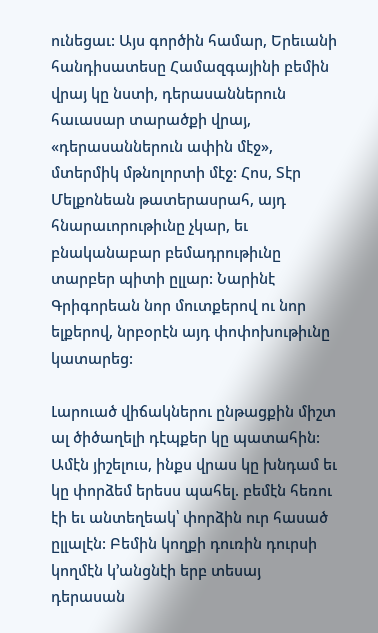ունեցաւ: Այս գործին համար, Երեւանի հանդիսատեսը Համազգայինի բեմին վրայ կը նստի, դերասաններուն հաւասար տարածքի վրայ, «դերասաններուն ափին մէջ», մտերմիկ մթնոլորտի մէջ: Հոս, Տէր Մելքոնեան թատերասրահ, այդ հնարաւորութիւնը չկար, եւ բնականաբար բեմադրութիւնը տարբեր պիտի ըլլար: Նարինէ Գրիգորեան նոր մուտքերով ու նոր ելքերով, նրբօրէն այդ փոփոխութիւնը կատարեց:

Լարուած վիճակներու ընթացքին միշտ ալ ծիծաղելի դէպքեր կը պատահին: Ամէն յիշելուս, ինքս վրաս կը խնդամ եւ կը փորձեմ երեսս պահել. բեմէն հեռու էի եւ անտեղեակ՝ փորձին ուր հասած ըլլալէն: Բեմին կողքի դուռին դուրսի կողմէն կ’անցնէի երբ տեսայ դերասան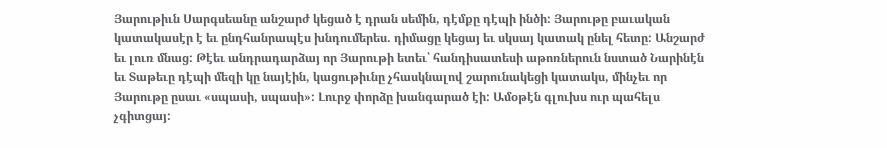Յարութիւն Սարգսեանը անշարժ կեցած է դրան սեմին, դէմքը դէպի ինծի: Յարութը բաւական կատակասէր է եւ ընդհանրապէս խնդումերես. դիմացը կեցայ եւ սկսայ կատակ ընել հետը: Անշարժ եւ լուռ մնաց: Թէեւ անդրադարձայ որ Յարութի ետեւ՝ հանդիսատեսի աթոռներուն նստած Նարինէն եւ Տաթեւը դէպի մեզի կը նայէին, կացութիւնը չհասկնալով շարունակեցի կատակս, մինչեւ որ Յարութը ըսաւ «սպասի, սպասի»: Լուրջ փորձը խանգարած էի: Ամօթէն գլուխս ուր պահելս չգիտցայ: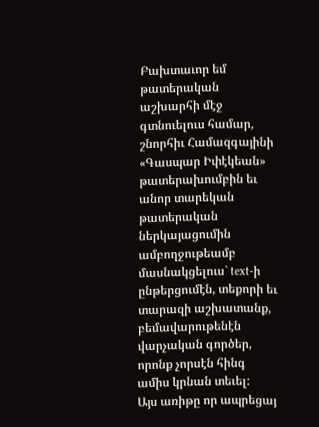Բախտաւոր եմ թատերական աշխարհի մէջ գտնուելուս համար, շնորհիւ Համազգայինի «Գասպար Իփէկեան» թատերախումբին եւ անոր տարեկան թատերական ներկայացումին ամբողջութեամբ մասնակցելուս` text-ի ընթերցումէն, տեքորի եւ տարազի աշխատանք, բեմավարութենէն վարչական գործեր, որոնք չորսէն հինգ ամիս կրնան տեւել:
Այս առիթը որ ապրեցայ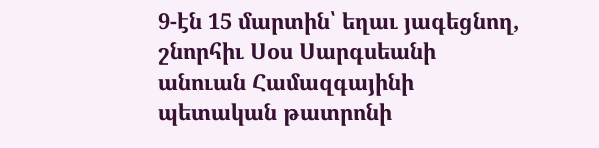9-էն 15 մարտին՝ եղաւ յագեցնող, շնորհիւ Սօս Սարգսեանի անուան Համազգայինի պետական թատրոնի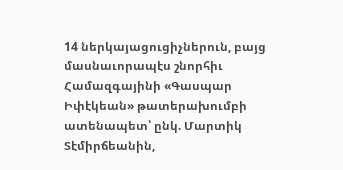14 ներկայացուցիչներուն, բայց մասնաւորապէս շնորհիւ Համազգայինի «Գասպար Իփէկեան» թատերախումբի ատենապետ՝ ընկ. Մարտիկ Տէմիրճեանին,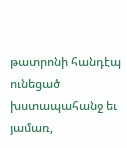թատրոնի հանդէպ ունեցած խստապահանջ եւ յամառ,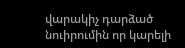վարակիչ դարձած նուիրումին որ կարելի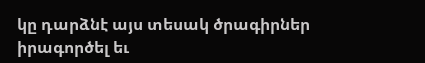կը դարձնէ այս տեսակ ծրագիրներ իրագործել եւ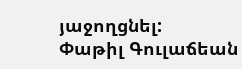յաջողցնել:
Փաթիլ Գուլաճեան